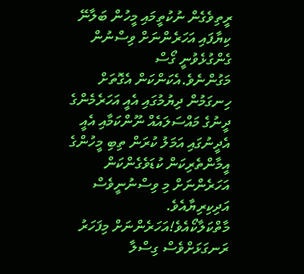ރީތިވެގެން ނުކުތީމައި މީހުން ބަލާނޭ ކިޔާފައި އަހަރެންނަށް ވިސްނުން ގެންގުޅެވުނީ ގޯސް މަގުންނެވެ.އެކަންކަން އެގޮތަށް ހިނގަމުން ދިޔުމުގައި އެއީ އަހަރެމެންގެ ދީނުގެ މައްސަލައެއް ނޫންކަމާއި އެއީ އެދީނުގައި އަމަލު ކުރަން ތިބި މީހުންގެ އީމާންތެރިކަން ކުޑަވެގެންކަން އަހަރެންނަށް މި ވިސްނުނީވެސް އަދިކިރިޔާއެވެ.
މާތްކަލާކޯއެވެ!އަހަރެންނަށް މިފަހަރު ރަނގަޅަށްވެސް ގިސްލާ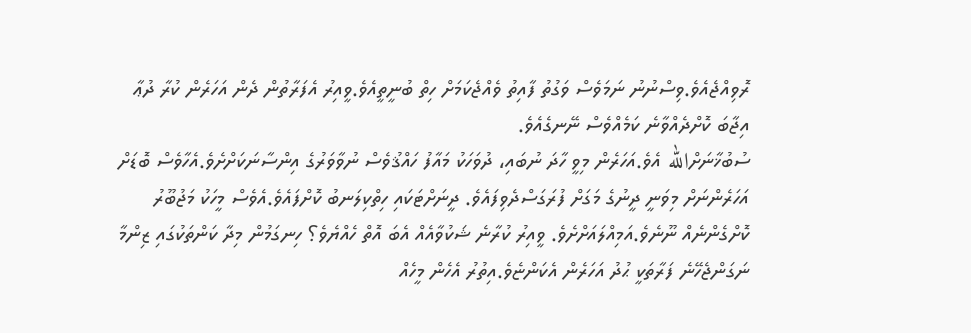ރޮވިއްޖެއެވެ.ވިސްނުނު ނަމަވެސް ވަގުތު ފާއިތު ވެއްޖެކަމަށް ހިތް ބުނީތީއެވެ.ވީއިރު އެފަރާތުން ދެން އަހަރެން ކުރާ ދުޢާ އިޖާބަ ކޮށްދެއްވާނެ ކަމެއްވެސް ނޭނގެއެވެ.
ސުބުޚާނަށްالله އެވެ.އަހަރެން މިވީ ހާދަ ނުބައި، ދުވަހަކު މައާފު ހައްޤުވެސް ނުވާވަރުގެ އިންސާނަކަށްށެވެ.އެހާވެސް ބޮޑަށް އަހަރެންނަށް މިވަނީ ދީނުގެ މަގަށް ފުރަގަސްދެވިފައެވެ. ދީނަށްޓަކައި ހިތްކިލަނބު ކޮށްފައެވެ.އެވެސް މީހަކު މަޖުބޫރު ކޮށްގެންނެއް ނޫނެވެ.އަމިއްލައަށްށެވެ. ވީއިރު ކުރާނެ ޝަކުވާއެއް އެބަ އޮތް ހެއްޔެވެ؟ ހިނގަމުން މިދާ ކަންތަކުގައި ޒިންމާ ނަގަންޖެހޭނެ ފަރާތަކީ ޙުދު އަހަރެން އެކަންޏެވެ.އިތުރު އެހެން މީހެއް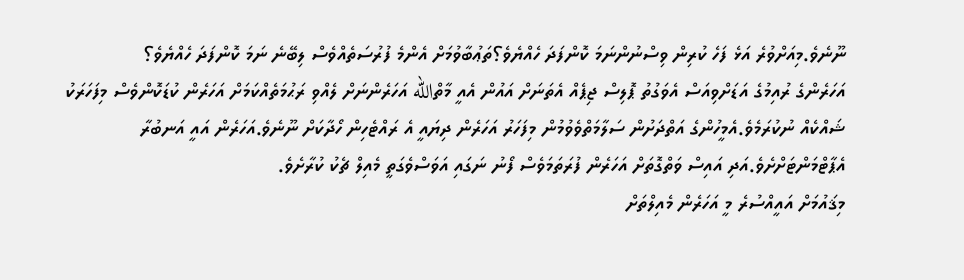ނޫނެވެ.މިއަށްވުރެ އަޅެ ފަހެ ކުރިން ވިސްނުންނަމަ ކޮންފަދަ ހެއްޔެވެ؟ތަޢުބާވުމަށް އެންމެ ފުރުސަތެއްވެސް ލިބޭނެ ނަމަ ކޮންފަދަ ހެއްޔެވެ؟
އަހަރެންގެ ރުއިމުގެ އަޑަށްވިއަސް އެވަގުތު ޕޮލިސް ޖިޕެއް އެތަނަށް އައުން އެއީ މާތްالله އަހަރެންނަށް ލެއްވި ރަޙުމަތެއްކަމަށް އަހަރެން ކުޑަކޮންވެސް މިފަހަރަކު ޝައްކެއް ނުކުރަމެވެ.އެމީހުންގެ އަތްދަށުން ސަލާމަތްވެވުމުން މިފަހަރު އަހަރެން ދިޔައީ އެ ރައްޓެހިން ހޯދާކަށް ނޫނެވެ.އަހަރެން އައީ އަނބުރާ އެޕާޓްމަންޓަށްށެވެ.އަދި އައިސް ވަތްގޮތަށް އަހަރެން ފުރަތަމަވެސް ފޯނު ނަގައި އަވަސްވެގަތީ މެއިލް ޗެކު ކުރާށެވެ.
މިޤައުމަށް އައީއްސުރެ މީ އަހަރެން މެއިލްތަށް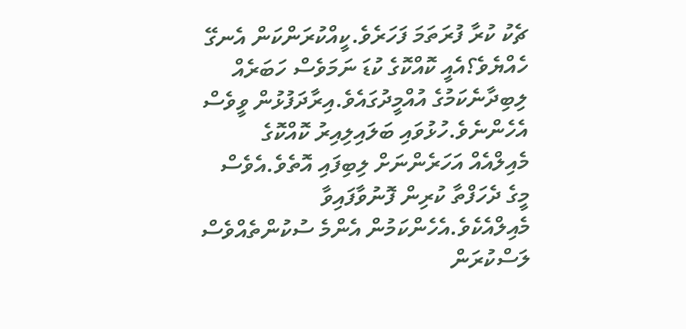ޗެކު ކުރާ ފުރަތަމަ ފަހަރެވެ.ކީއްކުރަންކަން އެނގޭ ހެއްޔެވެ؟އެއީ ކޮއްކޮގެ ކުޑަ ނަމަވެސް ހަބަރެއް ލިބިދާނެކަމުގެ އުއްމީދުގައެވެ.އިރާދަފުޅުން ވީވެސް އެހެންނެވެ.ހުޅުވައި ބަލައިލިއިރު ކޮއްކޮގެ މެއިލްއެއް އަހަރެންނަށް ލިބިފައި އޮތެވެ.އެވެސް މީގެ ދެހަފްތާ ކުރިން ފޮނުވާފައިވާ މެއިލްއެކެވެ.އެހެންކަމުން އެންމެ ސުކުންތެއްވެސް ލަސްކުރަން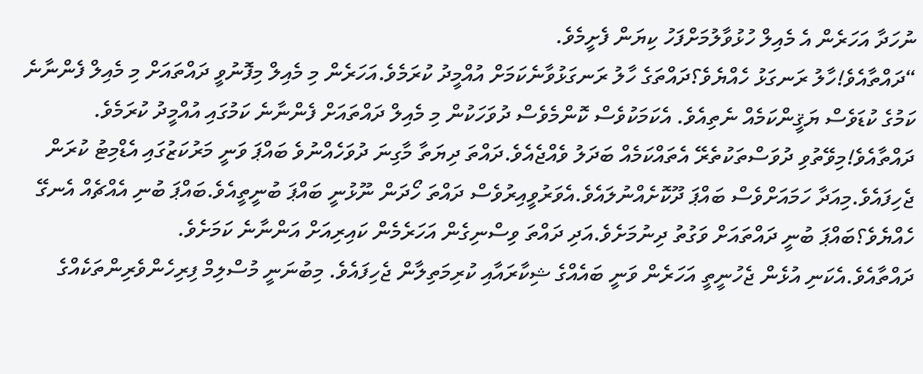ނުހަދާ އަހަރެން އެ މެއިލް ހުޅުވާލުމަށްފަހު ކިޔަން ފެށީމެވެ.
“ދައްތާއެވެ!ހާލު ރަނގަޅު ހެއްޔެވެ؟ދައްތަގެ ހާލު ރަނގަޅުވާނެކަމަށް އުއްމީދު ކުރަމެވެ.އަހަރެން މި މެއިލް މިފޮނުވީ ދައްތައަށް މި މެއިލް ފެންނާނެ ކަމުގެ ކުޑަވެސް ޔަޤީންކަމެއް ނެތިއެވެ. އެކަމަކުވެސް ކޮންމެވެސް ދުވަހަކުން މި މެއިލް ދައްތައަށް ފެންނާނެ ކަމުގައި އުއްމީދު ކުރަމެވެ.
ދައްތާއެވެ!މިވޭތުވި ދުވަސްތަކުތެރޭ އެތައްކަމެއް ބަދަލު ވެއްޖެއެވެ.ދައްތަ ދިޔަތާ މާގިނަ ދުވަހެއްނުވެ ބައްޕަ ވަނީ މަރުކަޒުގައި އެޑްމިޓު ކުރަން ޖެހިފައެވެ.މިއަދާ ހަމައަށްވެސް ބައްޕަ ދޫކޮށެއްނުލައެވެ.އެވަރުވީއިރުވެސް ދައްތަ ހޯދަން ނޫޅުނީ ބައްޕަ ބުނީތީއެވެ.ބައްޕަ ބުނި އެއްޗެއް އެނގޭ ހެއްޔެވެ؟ބައްޕަ ބުނީ ދައްތައަށް ވަގުތު ދިނުމަށެވެ.އަދި ދައްތަ ވިސްނިގެން އަހަރެމެން ކައިރިއަށް އަންނާނެ ކަމަށެވެ.
ދައްތާއެވެ.އެކަނި އުޅެން ޖެހުނީތީ އަހަރެން ވަނީ ބައެއްގެ ޝިކާރައާއި ކުރިމަތިލާން ޖެހިފައެވެ. މިބުނަނީ މުސްލިމް ފިރިހެންވެރިންތަކެއްގެ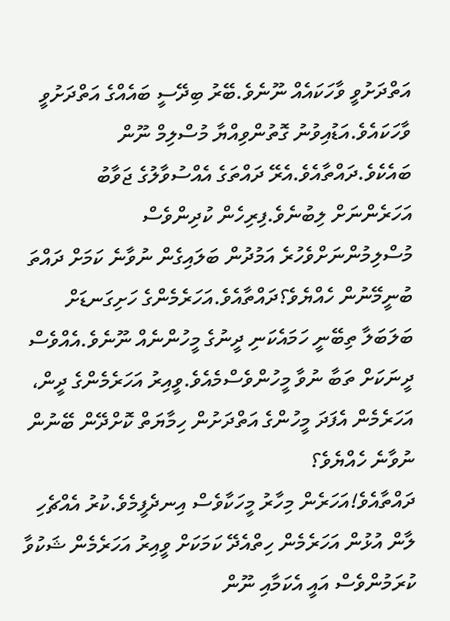އަތްދަށުވީ ވާހަކައެއް ނޫނެވެ.ބޭރު ބިދޭސީ ބައެއްގެ އަތްދަށުވީ ވާހަކައެވެ.އަޑުއިވުނު ގޮތުންވިއްޔާ މުސްލިމް ނޫން ބައެކެވެ.ދައްތާއެވެ.އެރޭ ދައްތަގެ އެއްސުވާލުގެ ޖަވާބު އަހަރެންނަށް ލިބުނެވެ.ފިރިހެން ކުދިންވެސް މުސްލިމުންނަށްވެހުރެ އަމުދުން ބަލައިގެން ނުވާނެ ކަމަށް ދައްތަ ބުނީމޭނުން ހެއްޔެވެ؟ދައްތާއެވެ.އަހަރެމެންގެ ހަށިގަނޑަށް ބަލަބަލާ ތިބޭނީ ހަމައެކަނި ދީނުގެ މީހުންނެއް ނޫނެވެ.އެއްވެސް ދީނަކަށް ތަބާ ނުވާ މީހުންވެސްމެއެވެ.ވީއިރު އަހަރެމެންގެ ދީން، އަހަރެމެން އެފަދަ މީހުންގެ އަތްދަށުން ހިމާޔަތް ކޮށްދޭން ބޭނުން ނުވާނެ ހެއްޔެވެ؟
ދައްތާއެވެ!އަހަރެން މިހާރު މީހަކާވެސް އިނދެފީމެވެ.ކުރު އެއްޗެހި ލާން އުޅުން އަހަރެމެން ހިތްއެދޭ ކަމަކަށް ވީއިރު އަހަރެމެން ޝަކުވާ ކުރަމުންވެސް އައީ އެކަމާއި ނޫން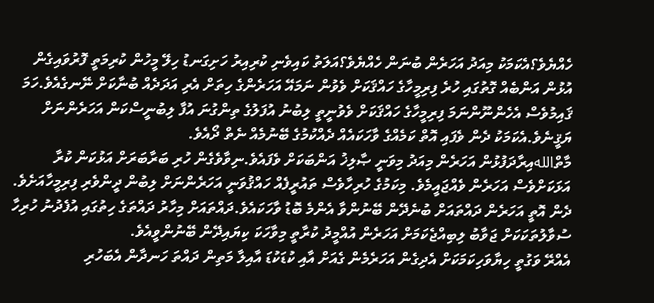ހެއްޔެވެ؟އެކަމަކު މިއަދު އަހަރެން ބުނަން ހެއްޔެވެ؟އަލަތު ކައިވެނި ކުރިއިރު ހަށިގަނޑު ހިލޭ މީހުން ކުރިމަތީ ފޮރުވައިގެން އުޅުން އަންބެއް ގޮތުގައި ހުރެ ފިރިމީހާގެ ހައްޤަކަށް ވެވުން ނަމައޭ އަހަރެންގެ ހިތަށް އެރި އަދަދެއް ބުނާކަށް ނޭނގެއެވެ.ހަމަ ޤައިމުވެސް އެހެންނޫންނަމަ ފިރިމީހާގެ ހައްޤަކަށް ވެވުނީތީ ލިބުނު އުފަލުގެ ތިންގުނަ އުފާ ލިބުނީސްކަން އަހަރެންނަށް ޔަޤީނެވެ.އެކަމަކު ދެން ވެފައި އޮތް ކަމެއްގެ ވާހަކައެއް ދެއްކުމުގެ ބޭނުމެއް ނެތް ދޯއެވެ.
މާތްاللهއިރާދަފުޅުން އަހަރެން މިއަދު މިވަނީ ޞާލިޚު އަންބަކަށް ވެފައެވެ.ނިވާވެގެން ހުރި ބަރާބަރަށް އަޅުކަން ކުރާ އަޅަކަށްވެސް އަހަރެން ވެއްޖައީމެވެ. މިކަމުގެ ހުރިހާވެސް ތައުރީފެއް ހައްޤުވަނީ އަހަރެންނަށް ލިބުން ދީންވެރި ފިރިމީހާއަށެވެ.
ދެން އޮތީ އަހަރެން ދައްތައަށް ބުނެދޭން ބޭނުންވާ އެންމެ ބޮޑު ވާހަކައެވެ.ދައްތައަށް މިހާރު ދައްތަގެ ހިތުގައި އުފެދުނު ހުރިހާ ސުވާލުތަކަކަށް ޖަވާބު ލިބިއްޖެކަމަށް އަހަރެން އުއްމީދު ކުރާތީ މިވާހަކަ ކިޔައިދޭން ބޭނުންވީއެވެ.
އެއްރޭ ވަގުތީ ހިޔާވަހިކަމަކަށް އެދިގެން އަހަރެމެން ގެއަށް އާއި ކުޑަކުޑަ އާއިލާ މަތިން ދައްތަ ހަނދާން އެބަހުރި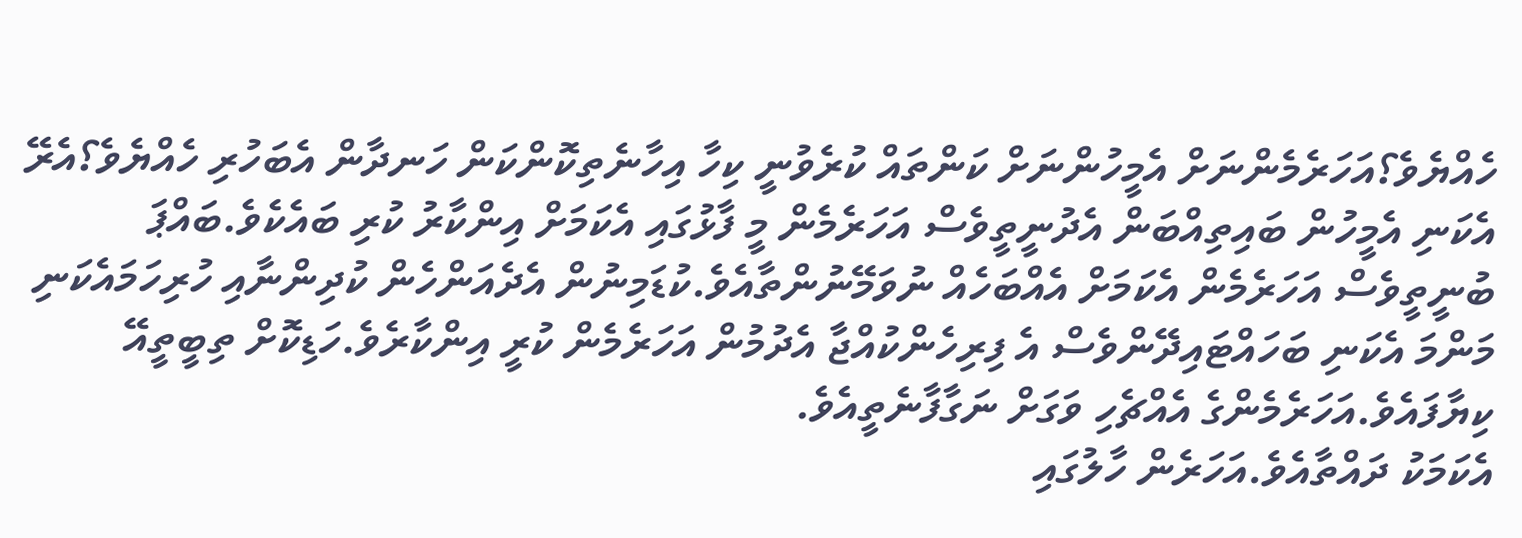ހެއްޔެވެ؟އަހަރެމެންނަށް އެމީހުންނަށް ކަންތައް ކުރެވުނީ ކިހާ އިހާނެތިކޮންކަން ހަނދާން އެބަހުރި ހެއްޔެވެ؟އެރޭ އެކަނި އެމީހުން ބައިތިއްބަން އެދުނީތީވެސް އަހަރެމެން މީ ފާޅުގައި އެކަމަށް އިންކާރު ކުރި ބައެކެވެ.ބައްޕަ ބުނީތީވެސް އަހަރެމެން އެކަމަށް އެއްބަހެއް ނުވަމޭނުންތާއެވެ.ކުޑަމިނުން އެދެއަންހެން ކުދިންނާއި ހުރިހަމައެކަނި މަންމަ އެކަނި ބަހައްޓައިދޭންވެސް އެ ފިރިހެންކުއްޖާ އެދުމުން އަހަރެމެން ކުރީ އިންކާރެވެ.ހަޑިކޮށް ތިބީތީއޭ ކިޔާފައެވެ.އަހަރެމެންގެ އެއްޗެހި ވަގަށް ނަގާފާނެތީއެވެ.
އެކަމަކު ދައްތާއެވެ.އަހަރެން ހާލުގައި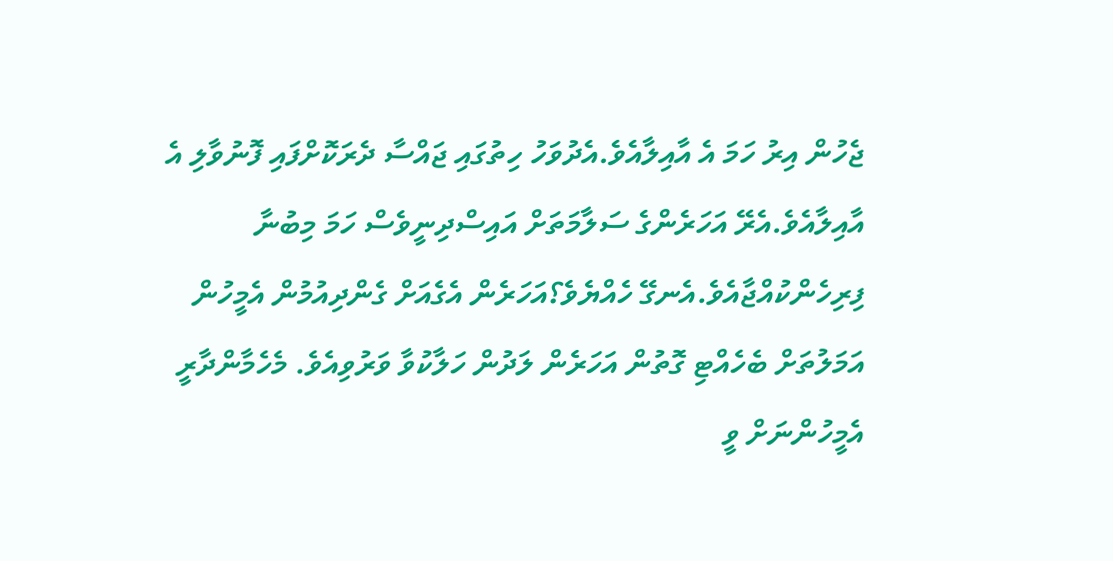ޖެހުން އިރު ހަމަ އެ އާއިލާއެވެ.އެދުވަހު ހިތުގައި ޖައްސާ ދެރަކޮށްފައި ފޮނުވާލި އެ އާއިލާއެވެ.އެރޭ އަހަރެންގެ ސަލާމަތަށް އައިސްދިނީވެސް ހަމަ މިބުނާ ފިރިހެންކުއްޖާއެވެ.އެނގޭ ހެއްޔެވެ؟އަހަރެން އެގެއަށް ގެންދިއުމުން އެމީހުން އަމަލުތަށް ބެހެއްޓި ގޮތުން އަހަރެން ލަދުން ހަލާކުވާ ވަރުވިއެވެ. މެހެމާންދާރީ އެމީހުންނަށް ވީ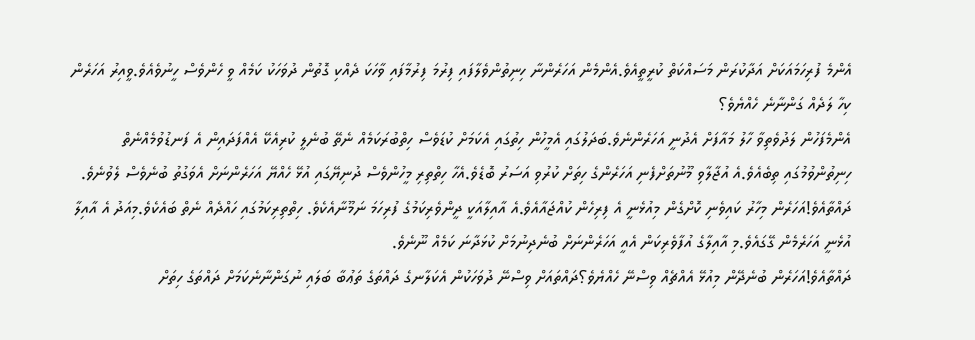އެންމެ ފުރިހަމައަކަށް އަދާކުރަން މަސައްކަތް ކުރީތީއެވެ.އެންމެން އަހަރެންނާ ހިނިތުންވެލާފައި ފިރުމަ ފިރުމާފައި ވާހަކަ ދެއްކި ގޮތުން ދުވަހަކު ކަމެއް ވީ ހެންވެސް ހީނުވެއެވެ.ވީއިރު އަހަރެން ކިހާ ލަދެއް ގަންނާނެ ހެއްޔެވެ؟
އެންމެފަހުން ލަދުވެތިވާ ހާލު މައާފަށް އެދުނީ އަހަރެންނެވެ.ބަދަލުގައި އެމީހުން ހިތުގައި އެކަމަށް ކުޑަވެސް ހިތްބުރަކަމެއް ނެތޭ ބުނެލީ ކުރިއެކޭ އެއްފަދައިން އެ ފަނޑުވުމެއްނެތް ހިނިތުންވުމުގައި ތިބެއެވެ.އެ އުޖާލާވި މޫނުތަށްފެނި އަހަރެންގެ ހިތަށް ކުރުވި އަސަރު ބޮޑެވެ.އެހާ ހިތްތިރި މީހުންވެސް ދުނިޔޭގައި އުޅޭ ހެއްޔޭ އަހަރެންނަށް އެވަގުތު ބުނެވެސް ލެވުނެވެ.
ދައްތާއެވެ!އަހަރެން މިހާރު ކައިވެނި ކޮށްގެން މިއުޅެނީ އެ ފިރިހެން ކުއްޖައާއެވެ.އެ އާއިލާއަކީ ދީންވެރިކަމުގެ ފުރިހަމަ ނަމޫނާއެކެވެ. ހިތްތިރިކަމުގައި ހައްދެއް ނެތް ބައެކެވެ.މިއަދު އެ އާއިލާ އުޅެނީ އަހަރެމެން ގޭގައެވެ.މި އާއިލާގެ އުފާވެރިކަން އެއީ އަހަރެންނަށް ބުނެދިނުމަށް ކުޅަދާނަ ކަމެއް ނޫނެވެ.
ދައްތާއެވެ!އަހަރެން ބުނެދޭން މިއުޅޭ އެއްޗެއް ވިސްނޭ ހެއްޔެވެ؟ދައްތައަށް ވިސްނޭ ދުވަހަކުން އެކަލާނގެ ދައްތަގެ ތަޢުބާ ބަލައި ނުގަންނާނެކަމަށް ދައްތަގެ ހިތަށް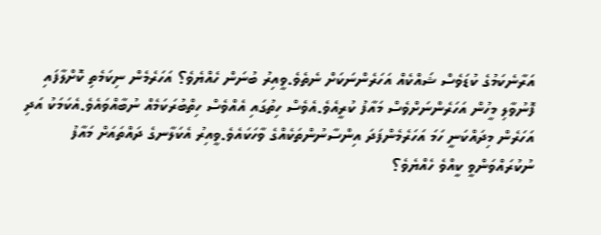އަރާނެކަމުގެ ކުޑަވެސް ޝައްކެއް އަހަރެންނަކަށް ނެތެވެ.ވީއިރު ބުނަން ހެއްޔެވެ؟ އަހަރެމެން ނިކަމެތި ކޮށްލާފައި ފޮނުވާލި މީހުން އަހަރެންނަށްވެސް މައާފު ކުރީއެވެ.އެވެސް ހިތުގައި އެއްވެސް ހިތްބުރަކަމެއް ނުބާއްވައެވެ.އެކަމަކު އަދި އަހަރެން މިދައްކަނީ ހަމަ އަހަރެމެންފަދަ އިންސާނުންތަކެއްގެ ވާހަކައެވެ.ވީއިރު އެކަލާނގެ ދައްތައަށް މައާފު ނުކުރައްވަންވީ ކީއްވެ ހެއްޔެވެ؟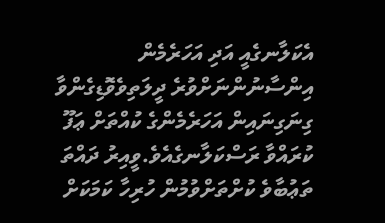އެކަލާނގެއީ އަދި އަހަރެމެން އިންސާނުންނަށްވުރެ ދީލަތިވެވޮޑިގެންވާ ގިނަގިނައިން އަހަރެމެންގެ ކުއްތަށް ޢަފޫ ކުރައްވާ ރަސްކަލާނގެއެވެ.ވީއިރު ދައްތަ ތަޢުބާވެ ކުށްތަށްވުމުން ހުރިހާ ކަމަކަށް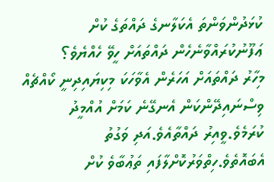ކުޅަދުންވަންތަ އެކަލާނގެ ދައްތަގެ ކުށް ޢަފޫނުކުރައްވާނެހެން ދައްތައަށް ހީވޭ ހެއްޔެވެ؟
މިހާރު ދައްތައަށް އަހަރެން އެވާހަކަ މިކިޔައިދިނީ ކޯއްޗެއް ވިސްނައިދޭންކަން އެނގޭނެ ކަމަށް އުއްމީދު ކުރަމެވެ.ވީއިރު ދައްތާއެވެ.އަދި ވަގުތު އެބައޮތެވެ.ހިތްވަރުކޮށްލާފައި ތަޢުބާވެ ކުށް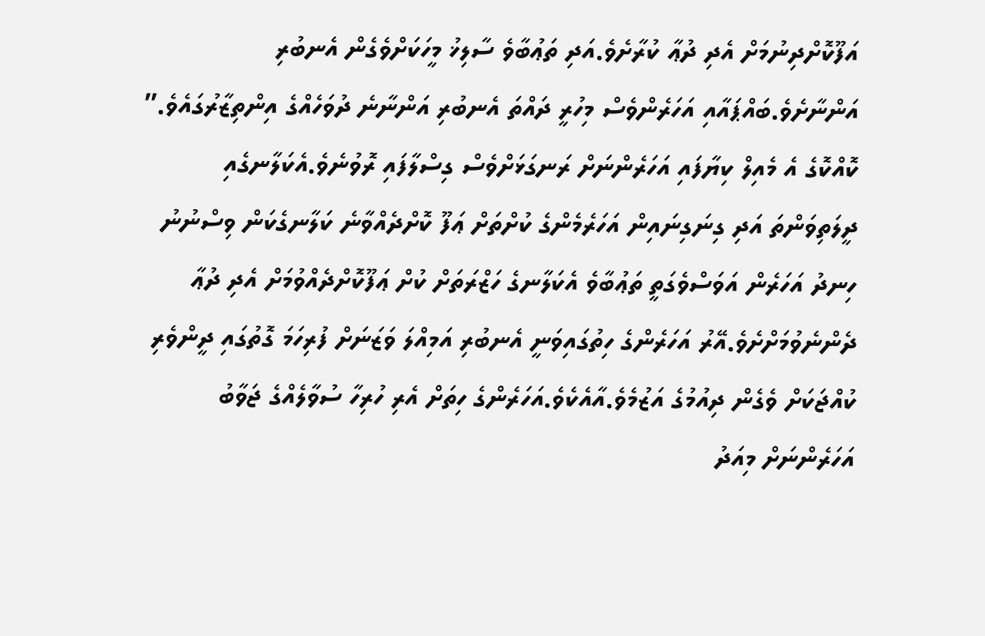އަފޫކޮށްދިނުމަށް އެދި ދުޢާ ކުރާށެވެ.އަދި ތަޢުބާވެ ސާލިޚު މީހަކަށްވެގެން އެނބުރި އަންނާށެވެ.ބައްޕައާއި އަހަރެންވެސް މިހުރީ ދައްތަ އެނބުރި އަންނާނެ ދުވަހެއްގެ އިންތިޒާރުގައެވެ.”
ކޮއްކޮގެ އެ މެއިލް ކިޔާފައި އަހަރެންނަށް ރަނގަޅަށްވެސް ގިސްލާފައި ރޮވުނެވެ.އެކަލާނގެއި ދީލަތިވަންތަ އަދި ގިނަގިނައިން އަހަރެމެންގެ ކުށްތަށް ޢަފޫ ކޮށްދެއްވާނެ ކަލާނގެކަން ވިސްނުނު ހިނދު އަހަރެން އަވަސްވެގަތީ ތަޢުބާވެ އެކަލާނގެ ހަޒްރަތަށް ކުށް ޢަފޫކޮށްދެއްވުމަށް އެދި ދުޢާ ދެންނެވުމަށްށެވެ.އޭރު އަހަރެންގެ ހިތުގައިވަނީ އެނބުރި އަމިއްލަ ވަޒަނަށް ފުރިހަމަ ގޮތުގައި ދީންވެރި ކުއްޖަކަށް ވެގެން ދިއުމުގެ އަޒުމެވެ.އާއެކެވެ.އަހަރެންގެ ހިތަށް އެރި ހުރިހާ ސުވާލެއްގެ ޖަވާބު އަހަރެންނަށް މިއަދު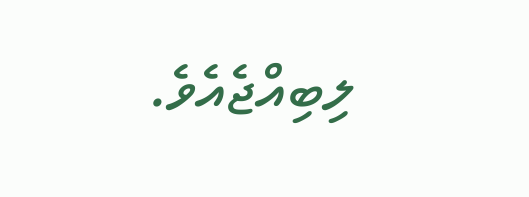ލިބިއްޖެއެވެ.